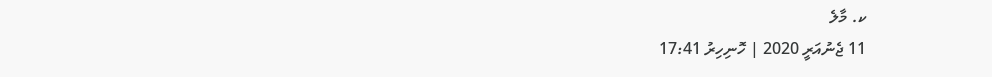ކ. މާލެ
11 ޖެނުއަރީ 2020 | ހޮނިހިރު 17:41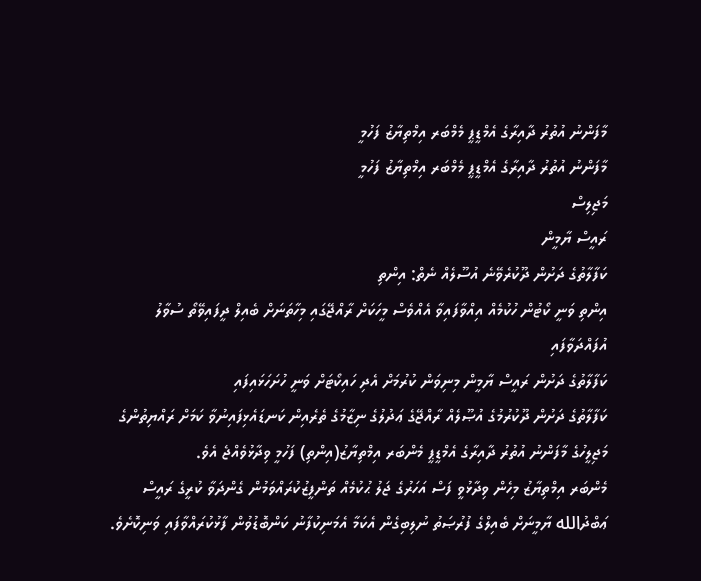މާފަންނު އުތުރު ދާއިރާގެ އެމްޑީޕީ މެމްބަރ އިމްތިޔާޒު ފަހުމީ
މާފަންނު އުތުރު ދާއިރާގެ އެމްޑީޕީ މެމްބަރ އިމްތިޔާޒު ފަހުމީ
މަޖިލިސް
ރައީސް ޔާމީން
ކަފާލާތުގެ ދަށުން ދޫކުރެވޭނެ އުސޫލެއް ނެތް: އިންތި
އިންތި ވަނީ ކޯޓުން ހުކުމެއް އިއްވާފައިވާ އެއްވެސް މީހަކަށް ރާއްޖޭގައި މިހާތަނަށް ބެއިލް ދީފައިވޭތޯ ސުވާލު އުފައްދަވާފައި
ކަފާލާތުގެ ދަށުން ރައީސް ޔާމީން މިނިވަން ކުރުމަށް އެދި ހައިކޯޓަށް ވަނީ ހުށަހަޅައިފައި
ކަފާލާތުގެ ދަށުން ދޫކުރުމުގެ އުޞޫލެއް ރާއްޖޭގެ ޢަދުލުގެ ނިޒާމުގެ ތެރެއިން ކަނޑައެޅިފައިނުވާ ކަމަށް ރައްޔިތުންގެ މަޖިލީހުގެ މާފަންނު އުތުރު ދާއިރާގެ އެމްޑީޕީ މެންބަރ އިމްތިޔާޒު(އިންތި) ފަހުމީ ވިދާޅުވެއްޖެ އެވެ.
މެންބަރ އިމްތިޔާޒު މިހެން ވިދާޅުވީ ފަސް އަހަރުގެ ޖަލު ޙުކުމެއް ތަންފީޒުކުރައްވަމުން ގެންދަވާ ކުރީގެ ރައީސް ޢަބްދުالله ޔާމީނަށް ބެއިލްގެ ފުރުޞަތު ނުލިބިގެން އެކަމާ އެމަނިކުފާނު ކަންބޮޑުވުން ފާޅުކުރައްވާފައި ވަނިކޮށެވެ.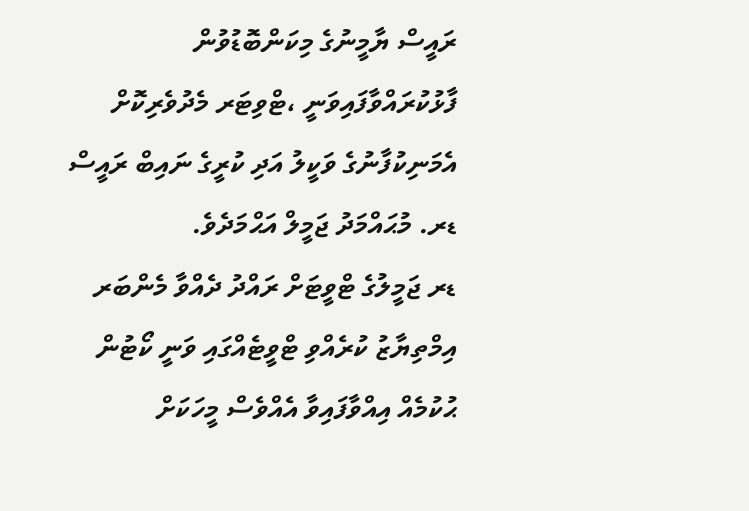ރައީސް ޔާމީނުގެ މިކަންބޮޑުވުން ފާޅުކުރައްވާފައިވަނީ ،ޓްވިޓަރ މެދުވެރިކޮށް އެމަނިކުފާނުގެ ވަކީލު އަދި ކުރީގެ ނައިބް ރައީސް ޑރ. މުޙައްމަދު ޖަމީލް އަޙްމަދެވެ.
ޑރ ޖަމީލުގެ ޓްވީޓަށް ރައްދު ދެއްވާ މެންބަރ އިމްތިޔާޒު ކުރެއްވި ޓްވީޓެއްގައި ވަނީ ކޯޓުން ޙުކުމެއް އިއްވާފައިވާ އެއްވެސް މީހަކަށް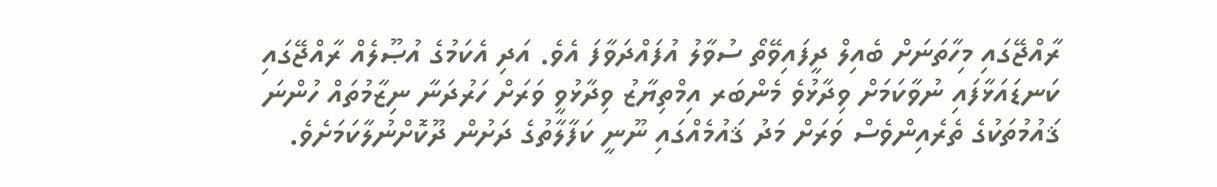ރާއްޖޭގައި މިހާތަނަށް ބެއިލް ދީފައިވޭތޯ ސުވާލު އުފައްދަވާފަ އެވެ. އަދި އެކަމުގެ އުޞޫލެއް ރާއްޖޭގައި ކަނޑައަޅާފައި ނުވާކަމަށް ވިދާޅުވެ މެންބަރ އިމްތިޔާޒު ވިދާޅުވީ ވަރަށް ހަރުދަނާ ނިޒާމުތައް ހުންނަ ޤައުމުތަކުގެ ތެރެއިންވެސް ވަރަށް މަދު ޤައުމެއްގައި ނޫނީ ކަފާލާތުގެ ދަށުން ދޫކޮށްނުލާކަމަށެވެ.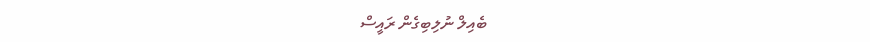ބެއިލް ނުލިބިގެން ރައީސް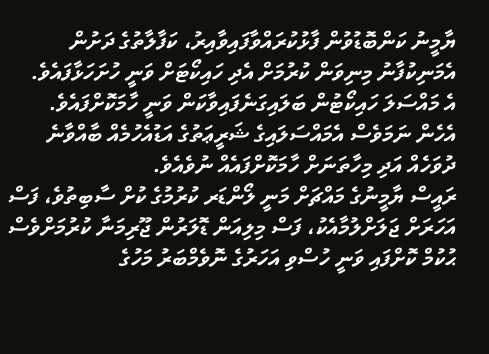ޔާމީނު ކަންބޮޑުވުން ފާޅުކުރައްވާފައިވާއިރު، ކަފާލާތުގެ ދަށުން އެމަނިކުފާނު މިނިވަން ކުރުމަށް އެދި ހައިކޯޓަށް ވަނީ ހުށަހަޅާފައެވެ.
އެ މައްސަލަ ހައިކޯޓުން ބަލައިގަނެފައިވާކަން ވަނީ ހާމަކޮށްފައެވެ. އެހެން ނަމަވެސް އެމައްސަލައިގެ ޝަރީޢަތުގެ އަޑުއެހުމެއް ބާއްވާނެ ދުވަހެއް އަދި މިހާތަނަށް ހާމަކޮށްފައެއް ނުވެއެވެ.
ރައީސް ޔާމީނުގެ މައްޗަށް މަނީ ލޯންޑަރ ކުރުމުގެ ކުށް ސާބިތުވެ، ފަސް އަހަރަށް ޖަލަށްލުމާއެކު، ފަސް މިލިއަން ޑޮލަރުން ޖޫރިމަނާ ކުރުމަށްވެސް ޙުކުމް ކޮށްފައި ވަނީ ހުސްވި އަހަރުގެ ނޮވެމްބަރު މަހުގެ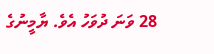28 ވަނަ ދުވަހު އެވެ. ޔާމީނުގެ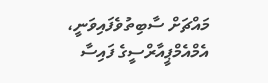މައްޗަށް ސާބިތުވެފައިވަނީ، އެމްއެމްޕީއާރްސީގެ ފައިސާ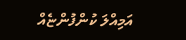އަމިއްލަ ކުންފުންޏެއް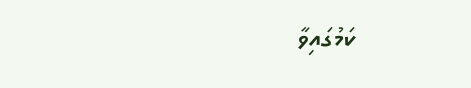ކަމުގައިވާ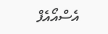އެސްއޯއެފް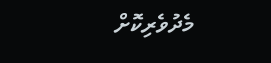މެދުވެރިކޮށް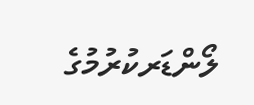ލޯންޑަރކުރުމުގެ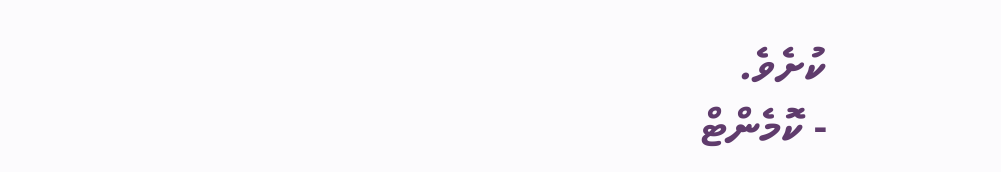ކުށެވެ.
- ކޮމެންޓް